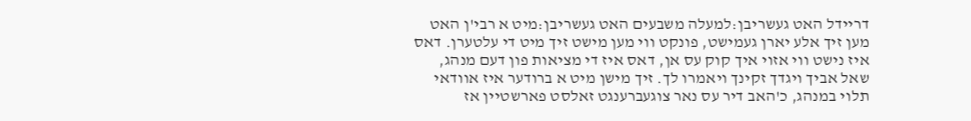דריידל האט געשריבן:למעלה משבעים האט געשריבן:מיט א רבי'ן האט מען זיך אלע יארן געמישט, פונקט ווי מען מישט זיך מיט די עלטערן. דאס איז נישט ווי אזוי איך קוק עס אן, דאס איז די מציאות פון דעם מנהג, שאל אביך ויגדך זקינך ויאמרו לך. זיך מישן מיט א ברודער איז אוודאי תלוי במנהג, כ'האב דיר עס נאר צוגעברענגט זאלסט פארשטיין אז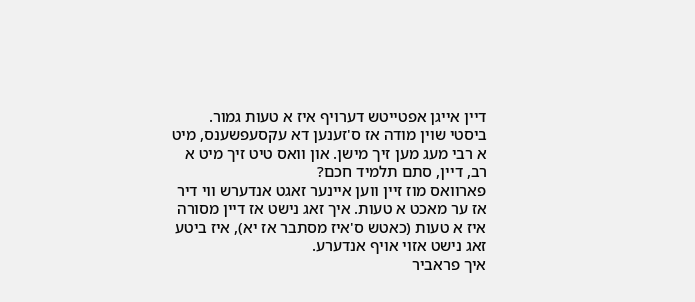דיין אייגן אפטייטש דערויף איז א טעות גמור.
ביסטי שוין מודה אז ס'זענען דא עקסעפשענס, מיט א רבי מעג מען זיך מישן. און וואס טיט זיך מיט א רב, דיין, סתם תלמיד חכם?
פארוואס מוז זיין ווען איינער זאגט אנדערש ווי דיר אז ער מאכט א טעות. איך זאג נישט אז דיין מסורה איז א טעות (כאטש ס'איז מסתבר אז יא), איז ביטע זאג נישט אזוי אויף אנדערע.
איך פראביר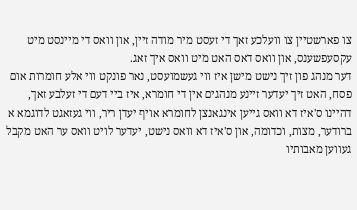צו פארשטיין צו וועלכע זאך די זעסט מיר מודה זיין, און וואס די מיינסט מיט עקסעפשענס, און וואס דאס האט מיט וואס איך זאג.
דער מנהג פון זיך נישט מישן איז ווי געשמועסט, נאר פונקט ווי אלע חומרות אום פסח, האט זיך יעדער זיינע מנהגים אין די חומרא, איז ביי דעם די זעלבע זאך, דהיינו ס'איז דא וואס גייען אינגאנצן לחומרא אויף יעדן ריר, ווי געזאגט לדוגמא א ברודער, מצות, וכדומה, און ס'איז דא וואס נישט, יעדער לויט וואס ער האט מקבל געווען מאבותיו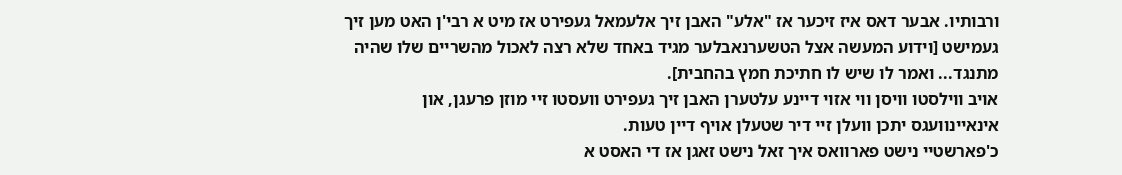ורבותיו. אבער דאס איז זיכער אז "אלע" האבן זיך אלעמאל געפירט אז מיט א רבי'ן האט מען זיך געמישט [וידוע המעשה אצל הטשערנאבלער מגיד באחד שלא רצה לאכול מהשריים שלו שהיה מתנגד... ואמר לו שיש לו חתיכת חמץ בהחבית].
אויב ווילסטו וויסן ווי אזוי דיינע עלטערן האבן זיך געפירט וועסטו זיי מוזן פרעגן, און אינאיינוועגס יתכן וועלן זיי דיר שטעלן אויף דיין טעות.
כ'פארשטיי נישט פארוואס איך זאל נישט זאגן אז די האסט א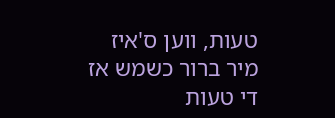טעות, ווען ס'איז מיר ברור כשמש אז די טעות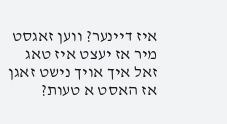איז דיינער? ווען זאגסט מיר אז יעצט איז טאג זאל איך אויך נישט זאגן אז האסט א טעות?